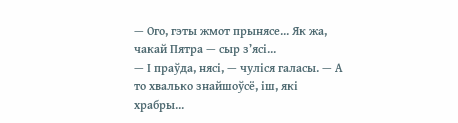— Ого, гэты жмот прынясе... Як жа, чакай Пятра — сыр з’ясі...
— І праўда, нясі, — чуліся галасы. — А то хвалько знайшоўсё, іш, які храбры...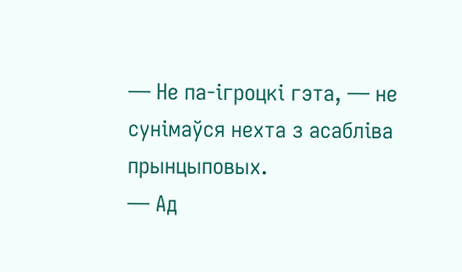— Не па-ігроцкі гэта, — не сунімаўся нехта з асабліва прынцыповых.
— Ад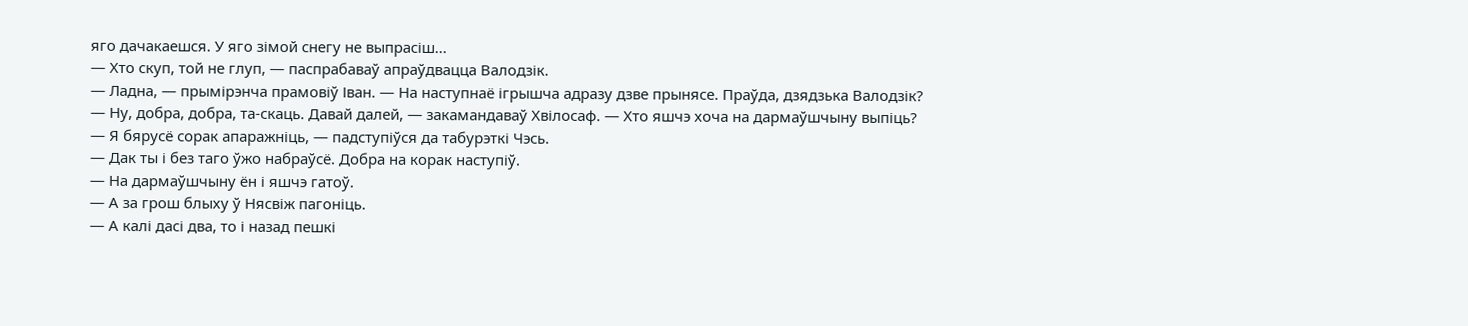яго дачакаешся. У яго зімой снегу не выпрасіш...
— Хто скуп, той не глуп, — паспрабаваў апраўдвацца Валодзік.
— Ладна, — прымірэнча прамовіў Іван. — На наступнаё ігрышча адразу дзве прынясе. Праўда, дзядзька Валодзік?
— Ну, добра, добра, та-скаць. Давай далей, — закамандаваў Хвілосаф. — Хто яшчэ хоча на дармаўшчыну выпіць?
— Я бярусё сорак апаражніць, — падступіўся да табурэткі Чэсь.
— Дак ты і без таго ўжо набраўсё. Добра на корак наступіў.
— На дармаўшчыну ён і яшчэ гатоў.
— А за грош блыху ў Нясвіж пагоніць.
— А калі дасі два, то і назад пешкі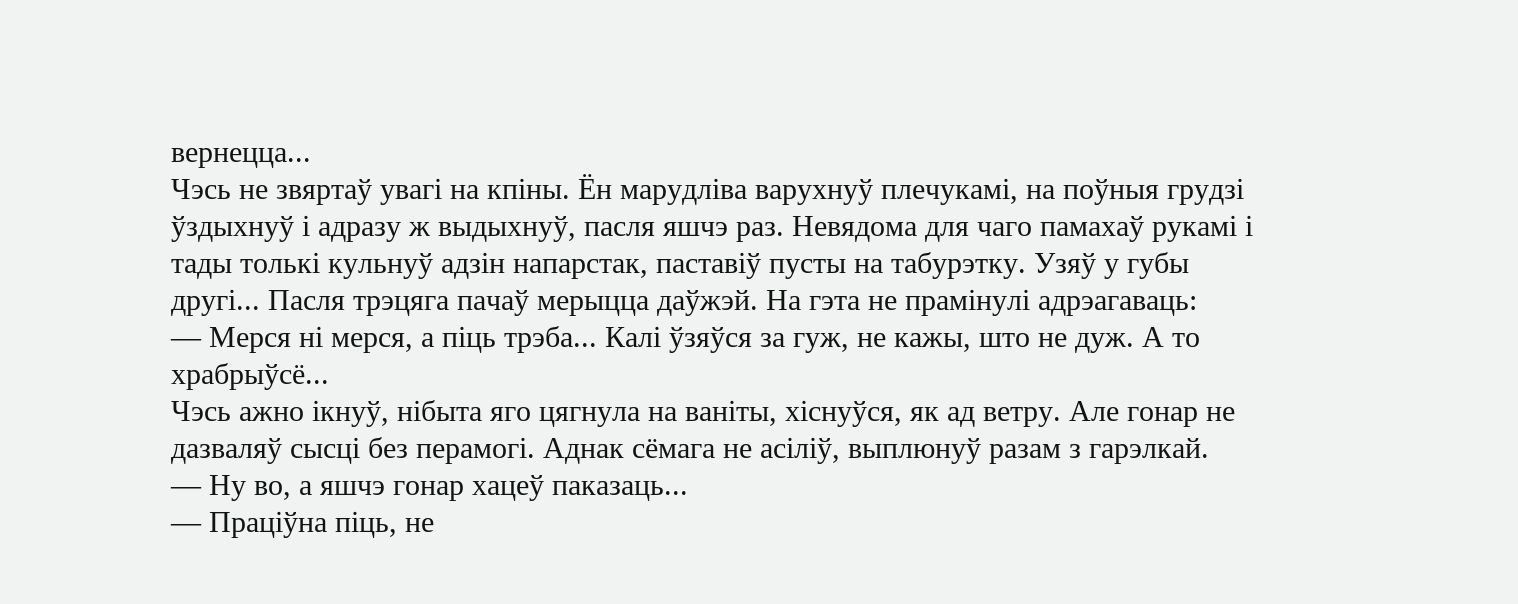вернецца...
Чэсь не звяртаў увагі на кпіны. Ён марудліва варухнуў плечукамі, на поўныя грудзі ўздыхнуў і адразу ж выдыхнуў, пасля яшчэ раз. Невядома для чаго памахаў рукамі і тады толькі кульнуў адзін напарстак, паставіў пусты на табурэтку. Узяў у губы другі... Пасля трэцяга пачаў мерыцца даўжэй. На гэта не прамінулі адрэагаваць:
— Мерся ні мерся, а піць трэба... Калі ўзяўся за гуж, не кажы, што не дуж. А то храбрыўсё...
Чэсь ажно ікнуў, нібыта яго цягнула на ваніты, хіснуўся, як ад ветру. Але гонар не дазваляў сысці без перамогі. Аднак сёмага не асіліў, выплюнуў разам з гарэлкай.
— Ну во, а яшчэ гонар хацеў паказаць...
— Праціўна піць, не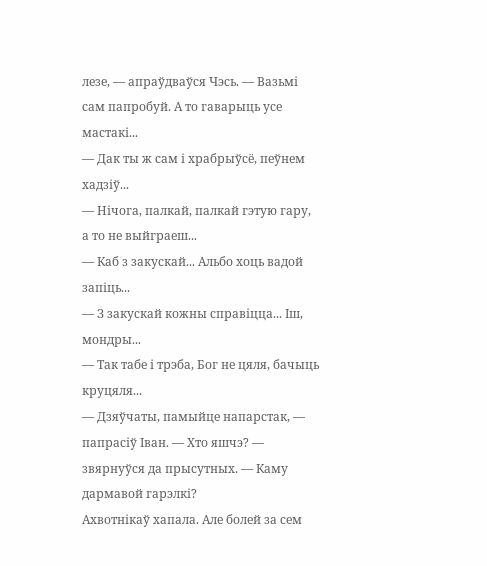лезе, — апраўдваўся Чэсь. — Вазьмі сам папробуй. А то гаварыць усе мастакі...
— Дак ты ж сам і храбрыўсё, пеўнем хадзіў...
— Нічога, палкай, палкай гэтую гару, а то не выйграеш...
— Каб з закускай... Альбо хоць вадой запіць...
— З закускай кожны справіцца... Іш, мондры...
— Так табе і трэба, Бог не цяля, бачыць круцяля...
— Дзяўчаты, памыйце напарстак, — папрасіў Іван. — Хто яшчэ? — звярнуўся да прысутных. — Каму дармавой гарэлкі?
Ахвотнікаў хапала. Але болей за сем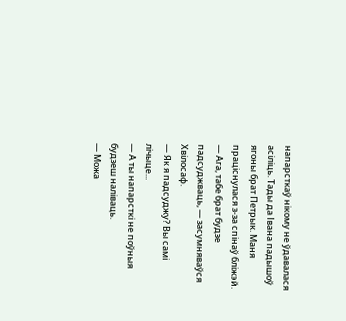напарсткаў нікому не ўдавалася асіліць. Тады да Івана падышоў ягоны брат Петрык. Маня праціснулася з-за спінаў бліжэй.
— Ага, табе брат будзе падсуджваць, — засумняваўся Хвілосаф.
— Як я падсуджу? Вы самі лічыце...
— А ты напарсткі не поўныя будзеш наліваць.
— Можа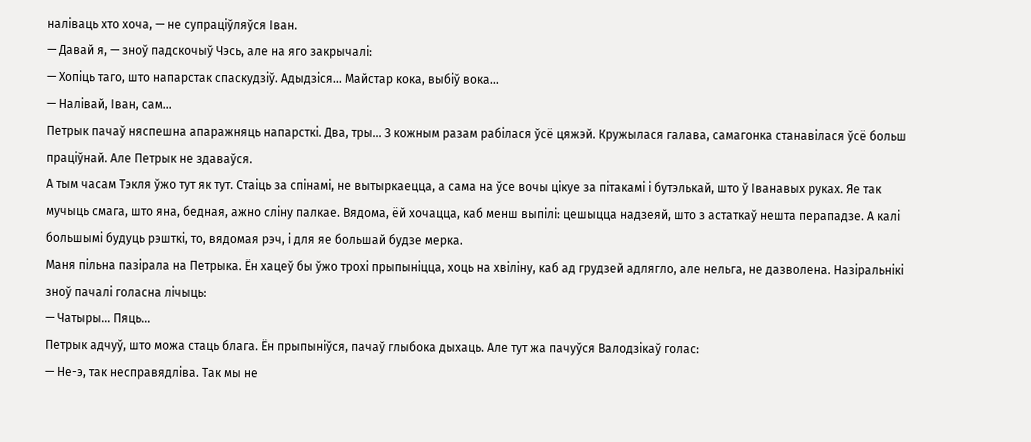наліваць хто хоча, — не супраціўляўся Іван.
— Давай я, — зноў падскочыў Чэсь, але на яго закрычалі:
— Хопіць таго, што напарстак спаскудзіў. Адыдзіся... Майстар кока, выбіў вока...
— Налівай, Іван, сам...
Петрык пачаў няспешна апаражняць напарсткі. Два, тры... З кожным разам рабілася ўсё цяжэй. Кружылася галава, самагонка станавілася ўсё больш праціўнай. Але Петрык не здаваўся.
А тым часам Тэкля ўжо тут як тут. Стаіць за спінамі, не вытыркаецца, а сама на ўсе вочы цікуе за пітакамі і бутэлькай, што ў Іванавых руках. Яе так мучыць смага, што яна, бедная, ажно сліну палкае. Вядома, ёй хочацца, каб менш выпілі: цешыцца надзеяй, што з астаткаў нешта перападзе. А калі большымі будуць рэшткі, то, вядомая рэч, і для яе большай будзе мерка.
Маня пільна пазірала на Петрыка. Ён хацеў бы ўжо трохі прыпыніцца, хоць на хвіліну, каб ад грудзей адлягло, але нельга, не дазволена. Назіральнікі зноў пачалі голасна лічыць:
— Чатыры... Пяць...
Петрык адчуў, што можа стаць блага. Ён прыпыніўся, пачаў глыбока дыхаць. Але тут жа пачуўся Валодзікаў голас:
— Не-э, так несправядліва. Так мы не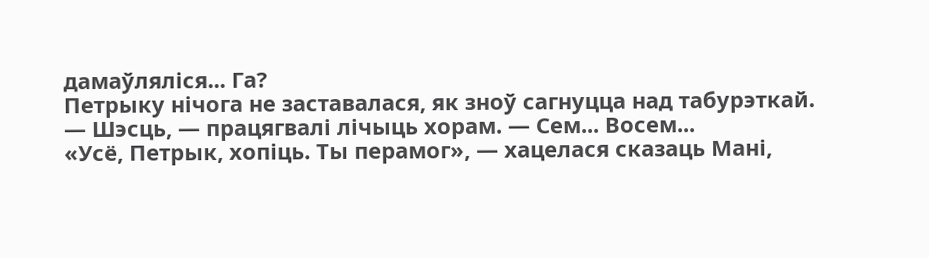дамаўляліся... Га?
Петрыку нічога не заставалася, як зноў сагнуцца над табурэткай.
— Шэсць, — працягвалі лічыць хорам. — Сем... Восем...
«Усё, Петрык, хопіць. Ты перамог», — хацелася сказаць Мані,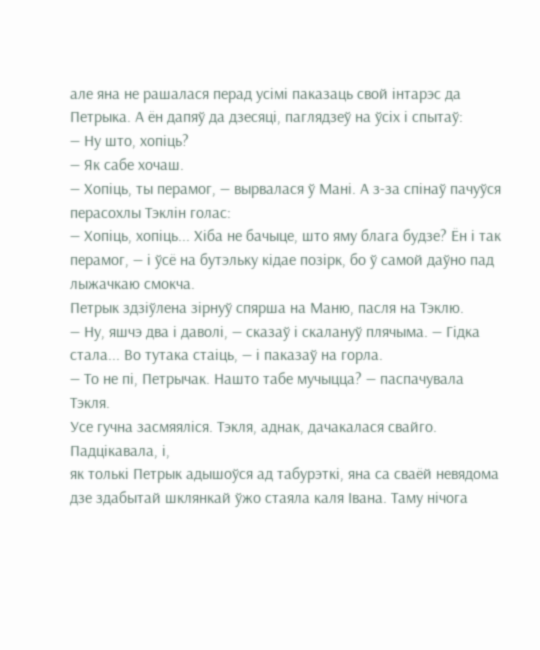але яна не рашалася перад усімі паказаць свой інтарэс да Петрыка. А ён дапяў да дзесяці, паглядзеў на ўсіх і спытаў:
— Ну што, хопіць?
— Як сабе хочаш.
— Хопіць, ты перамог, — вырвалася ў Мані. А з-за спінаў пачуўся перасохлы Тэклін голас:
— Хопіць, хопіць... Хіба не бачыце, што яму блага будзе? Ён і так перамог, — і ўсё на бутэльку кідае позірк, бо ў самой даўно пад лыжачкаю смокча.
Петрык здзіўлена зірнуў спярша на Маню, пасля на Тэклю.
— Ну, яшчэ два і даволі, — сказаў і скалануў плячыма. — Гідка стала... Во тутака стаіць, — і паказаў на горла.
— То не пі, Петрычак. Нашто табе мучыцца? — паспачувала Тэкля.
Усе гучна засмяяліся. Тэкля, аднак, дачакалася свайго. Падцікавала, і,
як толькі Петрык адышоўся ад табурэткі, яна са сваёй невядома дзе здабытай шклянкай ўжо стаяла каля Івана. Таму нічога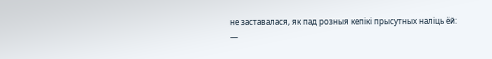не заставалася, як пад розныя кепікі прысутных наліць ёй:
—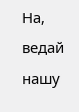На, ведай нашу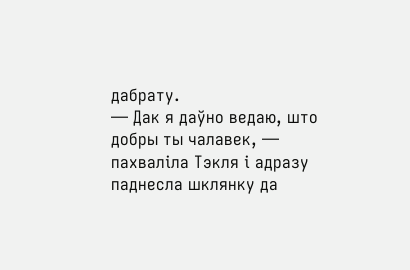дабрату.
— Дак я даўно ведаю, што добры ты чалавек, — пахваліла Тэкля і адразу паднесла шклянку да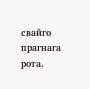свайго прагнага рота.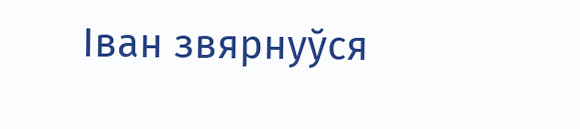Іван звярнуўся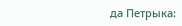да Петрыка: